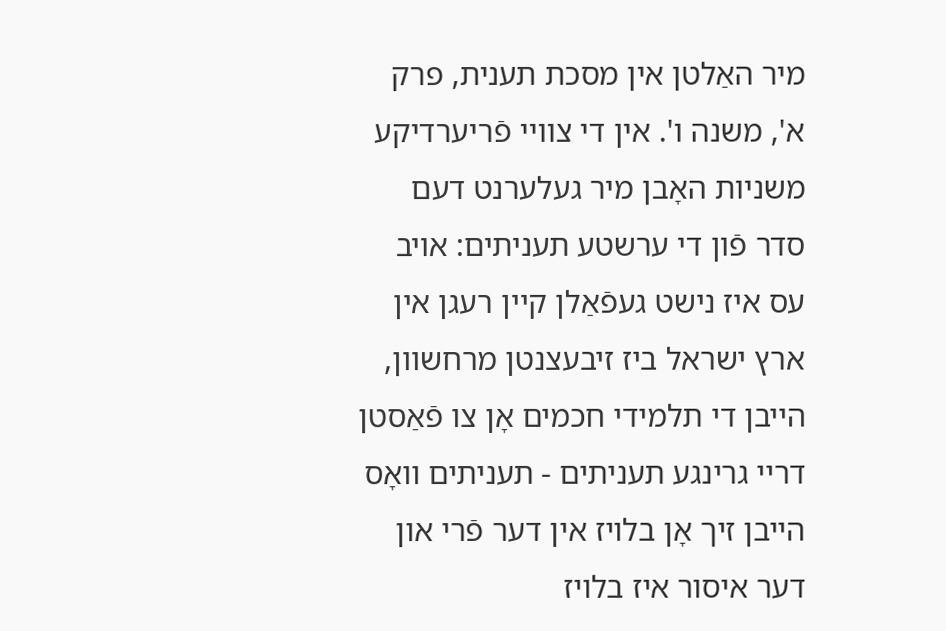מיר האַלטן אין מסכת תענית, פרק א', משנה ו'. אין די צוויי פֿריערדיקע משניות האָבן מיר געלערנט דעם סדר פֿון די ערשטע תעניתים: אויב עס איז נישט געפֿאַלן קיין רעגן אין ארץ ישראל ביז זיבעצנטן מרחשוון, הייבן די תלמידי חכמים אָן צו פֿאַסטן דריי גרינגע תעניתים - תעניתים וואָס הייבן זיך אָן בלויז אין דער פֿרי און דער איסור איז בלויז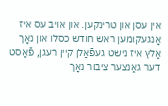אין עסן און טרינקען. און אויב עס איז אָנגעקומען ראש חודש כסלו און נאָך אַלץ איז נישט געפֿאַלן קיין רעגן, פֿאַסט דער גאַנצער ציבור נאָך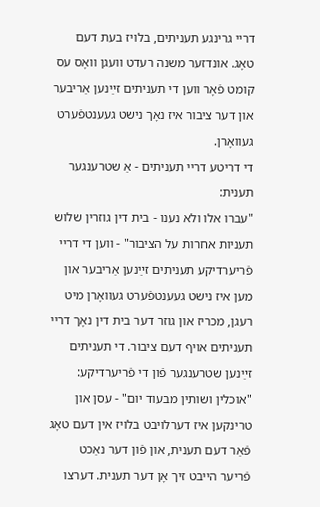דריי גרינגע תעניתים, בלויז בעת דעם טאָג. אונדזער משנה רעדט וועגן וואָס עס קומט פֿאָר ווען די תעניתים זײַנען אַריבער און דער ציבור איז נאָך נישט געענטפֿערט געוואָרן.
די דריטע דריי תעניתים - אַ שטרענגער תענית:
"עברו אלו ולא נענו - בית דין גוזרין שלוש תעניות אחרות על הציבור" - ווען די דריי פֿריערדיקע תעניתים זײַנען אַריבער און מען איז נישט געענטפֿערט געוואָרן מיט רעגן, מכריז און גוזר דער בית דין נאָך דריי תעניתים אויף דעם ציבור. די תעניתים זײַנען שטרענגער פֿון די פֿריערדיקע: "אוכלין ושותין מבעוד יום" - עסן און טרינקען איז דערלויבט בלויז אין דעם טאָג פֿאַר דעם תענית, און פֿון דער נאַכט פֿריער הייבט זיך אָן דער תענית. דערצו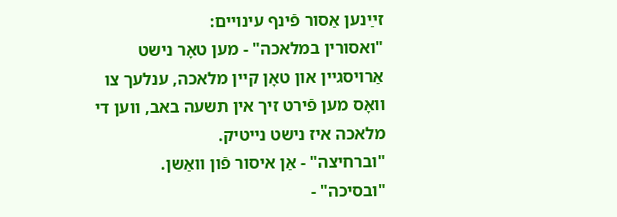זײַנען אַסור פֿינף עינויים:
"ואסורין במלאכה" - מען טאָר נישט אַרויסגיין און טאָן קיין מלאכה, ענלעך צו וואָס מען פֿירט זיך אין תשעה באב, ווען די מלאכה איז נישט נייטיק.
"וברחיצה" - אַן איסור פֿון וואַשן.
"ובסיכה" -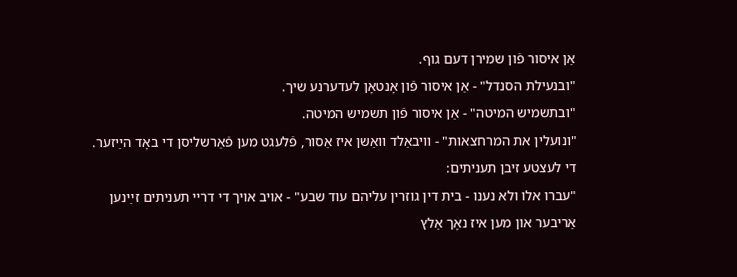אַן איסור פֿון שמירן דעם גוף.
"ובנעילת הסנדל" - אַן איסור פֿון אָנטאָן לעדערנע שיך.
"ובתשמיש המיטה" - אַן איסור פֿון תשמיש המיטה.
"ונועלין את המרחצאות" - וויבאַלד וואַשן איז אַסור, פֿלעגט מען פֿאַרשליסן די באָד הײַזער.
די לעצטע זיבן תעניתים:
"עברו אלו ולא נענו - בית דין גוזרין עליהם עוד שבע" - אויב אויך די דריי תעניתים זײַנען אַריבער און מען איז נאָך אַלץ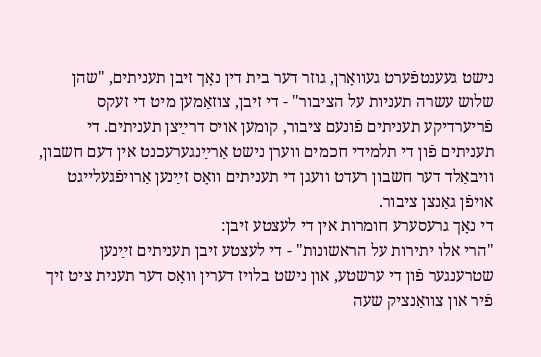נישט געענטפֿערט געוואָרן, גוזר דער בית דין נאָך זיבן תעניתים, "שהן שלוש עשרה תעניות על הציבור" - די זיבן, צוזאַמען מיט די זעקס פֿריערדיקע תעניתים פֿונעם ציבור, קומען אויס דרײַצן תעניתים. די תעניתים פֿון די תלמידי חכמים ווערן נישט אַרײַנגערעכנט אין דעם חשבון, וויבאַלד דער חשבון רעדט וועגן די תעניתים וואָס זײַנען אַרויפֿגעלייגט אויפֿן גאַנצן ציבור.
די נאָך גרעסערע חומרות אין די לעצטע זיבן:
"הרי אלו יתירות על הראשונות" - די לעצטע זיבן תעניתים זײַנען שטרענגער פֿון די ערשטע, און נישט בלויז דערין וואָס דער תענית ציט זיך פֿיר און צוואַנציק שעה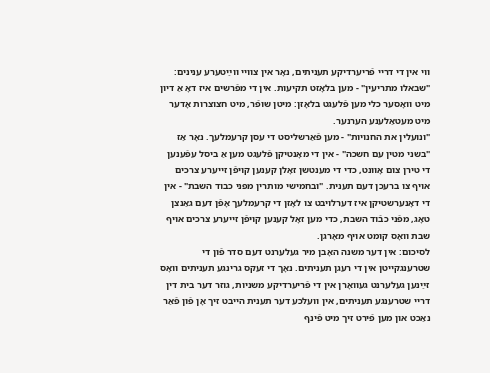ווי אין די דריי פֿריערדיקע תעניתים, נאָר אין צוויי ווײַטערע ענינים:
"שבאלו מתריעין" - מען בלאָזט תקיעות. אין די מפֿרשים איז דאָ אַ דיון מיט וואָסער כלי מען פֿלעגט בלאָזן: מיטן שופֿר, מיט חצוצרות אָדער מיט מעטאַלענע הערנער.
"ונועלין את החנויות" - מען פֿאַרשליסט די עסן קרעמלעך. נאָר אַז "בשני מטין עם חשכה" - אין די מאָנטיקן פֿלעגט מען אַ ביסל עפֿענען די טירן צום אָוונט, כדי די מענטשן זאָלן קענען קויפֿן זייערע צרכים אויף צו ברעכן דעם תענית. "ובחמישי מותרין מפני כבוד השבת" - אין די דאָנערשטיקן איז דערלויבט צו לאָזן די קרעמלעך אָפֿן דעם גאַנצן טאָג, מפֿני כבֿוד השבת, כדי מען זאָל קענען קויפֿן זייערע צרכים אויף שבת וואָס קומט אויף מאָרגן.
לסיכום: אין דער משנה האָבן מיר געלערנט דעם סדר פֿון די שטרענגקייטן אין די רעגן תעניתים. נאָך די זעקס גרינגע תעניתים וואָס זײַנען געלערנט געוואָרן אין די פֿריערדיקע משניות, גוזר דער בית דין דריי שטרענגע תעניתים, אין וועלכע דער תענית הייבט זיך אָן פֿון פֿאַר נאַכט און מען פֿירט זיך מיט פֿינף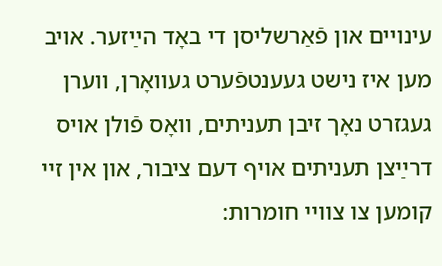עינויים און פֿאַרשליסן די באָד הײַזער. אויב מען איז נישט געענטפֿערט געוואָרן, ווערן געגזרט נאָך זיבן תעניתים, וואָס פֿולן אויס דרײַצן תעניתים אויף דעם ציבור, און אין זיי קומען צו צוויי חומרות: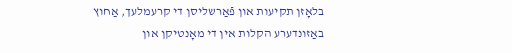בלאָזן תקיעות און פֿאַרשליסן די קרעמלעך, אַחוץ באַזונדערע הקלות אין די מאָנטיקן און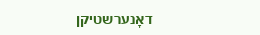דאָנערשטיקן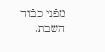מפֿני כבֿוד השבת.